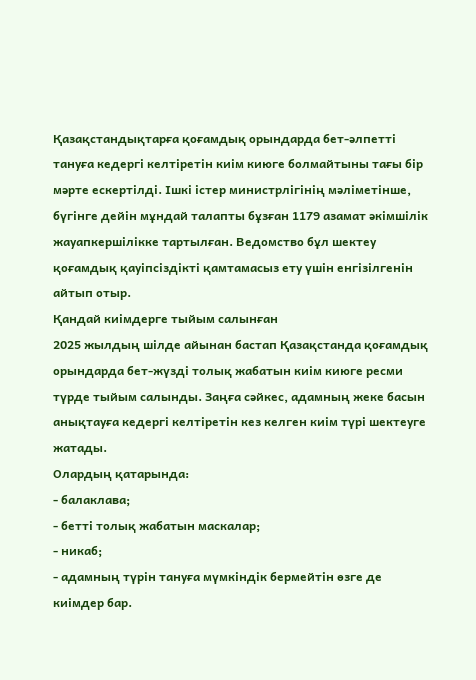Қазақстандықтарға қоғамдық орындарда бет-әлпетті тануға кедергі келтіретін киім киюге болмайтыны тағы бір мәрте ескертілді. Ішкі істер министрлігінің мәліметінше, бүгінге дейін мұндай талапты бұзған 1179 азамат әкімшілік жауапкершілікке тартылған. Ведомство бұл шектеу қоғамдық қауіпсіздікті қамтамасыз ету үшін енгізілгенін айтып отыр.
Қандай киімдерге тыйым салынған
2025 жылдың шілде айынан бастап Қазақстанда қоғамдық орындарда бет-жүзді толық жабатын киім киюге ресми түрде тыйым салынды. Заңға сәйкес, адамның жеке басын анықтауға кедергі келтіретін кез келген киім түрі шектеуге жатады.
Олардың қатарында:
- балаклава;
- бетті толық жабатын маскалар;
- никаб;
- адамның түрін тануға мүмкіндік бермейтін өзге де киімдер бар.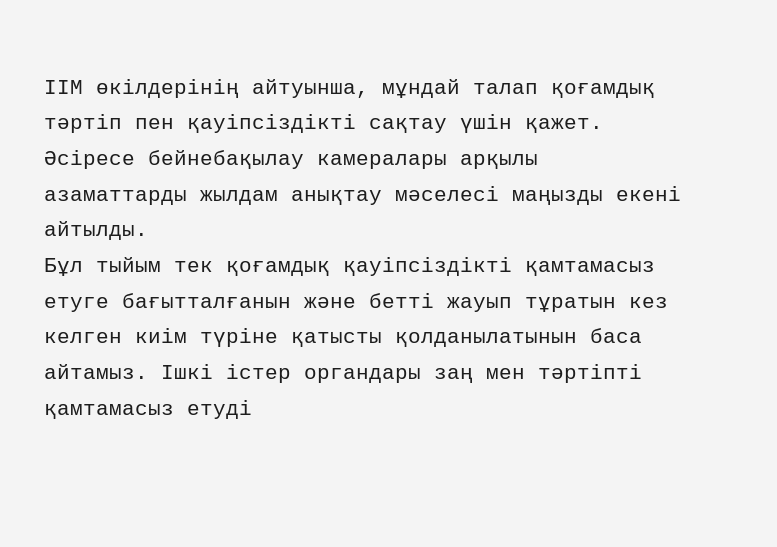ІІМ өкілдерінің айтуынша, мұндай талап қоғамдық тәртіп пен қауіпсіздікті сақтау үшін қажет. Әсіресе бейнебақылау камералары арқылы азаматтарды жылдам анықтау мәселесі маңызды екені айтылды.
Бұл тыйым тек қоғамдық қауіпсіздікті қамтамасыз етуге бағытталғанын және бетті жауып тұратын кез келген киім түріне қатысты қолданылатынын баса айтамыз. Ішкі істер органдары заң мен тәртіпті қамтамасыз етуді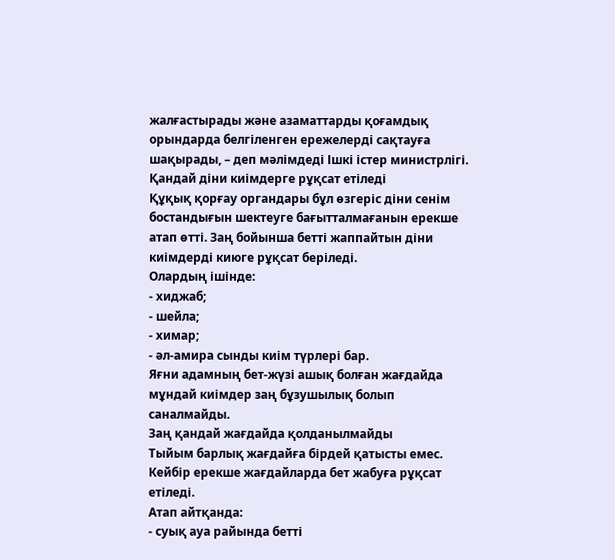жалғастырады және азаматтарды қоғамдық орындарда белгіленген ережелерді сақтауға шақырады, – деп мәлімдеді Ішкі істер министрлігі.
Қандай діни киімдерге рұқсат етіледі
Құқық қорғау органдары бұл өзгеріс діни сенім бостандығын шектеуге бағытталмағанын ерекше атап өтті. Заң бойынша бетті жаппайтын діни киімдерді киюге рұқсат беріледі.
Олардың ішінде:
- хиджаб;
- шейла;
- химар;
- әл-амира сынды киім түрлері бар.
Яғни адамның бет-жүзі ашық болған жағдайда мұндай киімдер заң бұзушылық болып саналмайды.
Заң қандай жағдайда қолданылмайды
Тыйым барлық жағдайға бірдей қатысты емес. Кейбір ерекше жағдайларда бет жабуға рұқсат етіледі.
Атап айтқанда:
- суық ауа райында бетті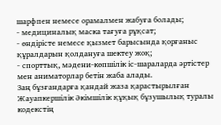шарфпен немесе орамалмен жабуға болады;
- медициналық маска тағуға рұқсат;
- өндірісте немесе қызмет барысында қорғаныс құралдарын қолдануға шектеу жоқ;
- спорттық, мәдени-көпшілік іс-шараларда әртістер мен аниматорлар бетін жаба алады.
Заң бұзғандарға қандай жаза қарастырылған
Жауапкершілік Әкімшілік құқық бұзушылық туралы кодекстің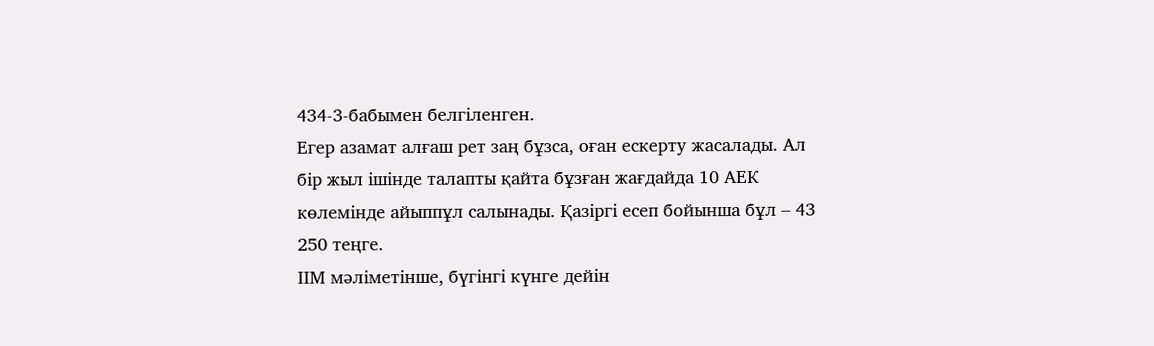434-3-бабымен белгіленген.
Егер азамат алғаш рет заң бұзса, оған ескерту жасалады. Ал бір жыл ішінде талапты қайта бұзған жағдайда 10 АЕК көлемінде айыппұл салынады. Қазіргі есеп бойынша бұл – 43 250 теңге.
ІІМ мәліметінше, бүгінгі күнге дейін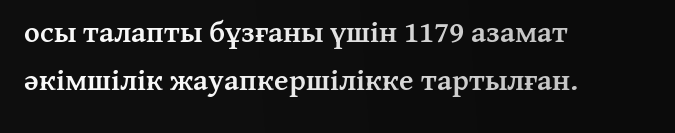осы талапты бұзғаны үшін 1179 азамат әкімшілік жауапкершілікке тартылған.